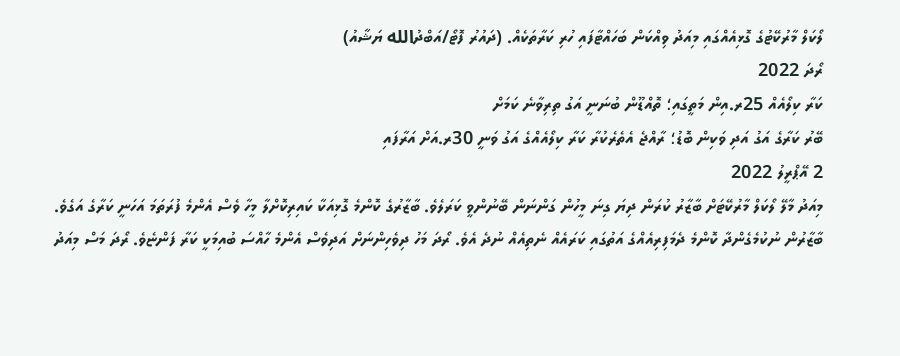ލޯކަލް މާރުކޭޓުގެ ގޮޅިއެއްގައި މިއަދު ވިއްކަން ބަހައްޓާފައި ހުރި ކަރާތަކެއް. (ދައުރު ފޮޓޯ/އަބްދުالله ޔަޝާއު)
ރޯދަ 2022
ކަރާ ކިލޯއެއް 25ރ.އިން މަތީގައި؛ ތޮއްޑޫން ބުނަނީ އަގު ތިރިވާނެ ކަމަށް
ބޭރު ކަރާގެ އަގު އަދި ވަކިން ބޮޑު؛ ރާއްޖެ އެތެރެކުރާ ކަރާ ކިލޯއެއްގެ އަގު ވަނީ 30ރ.އަށް އަރާފައި
2 އޭޕްރީލު 2022
މިއަދު މާލޭ ލޯކަލް މާރުކޭޓަށް ބާޒާރު ކުރަން ދިޔަ ގިނަ މީހުން ގަންނަން ބޭނުންވީ ކަރަލެވެ. ބާޒާރުގެ ކޮންމެ ގޮޅިއަކާ ކައިރިކޮށްލާ މީހާ ވެސް އެންމެ ފުރަތަމަ އަހަނީ ކަރާގެ އަގެވެ. ބާޒާރުން ނުކުމެގެންދާ ކޮންމެ ދެމަފިރިއެއްގެ އަތުގައި ކަރައެއް ނެތިއެއް ނުދެ އެވެ. ރޯދަ މަހު ދިވެހިންނަށް އަދިވެސް އެންމެ ހާއްސަ ބުއިމަކީ ކަރާ ފަންޏެވެ. ރޯދަ މަސް މިއަދު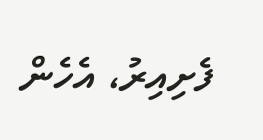ފެށިއިރު، އެހެން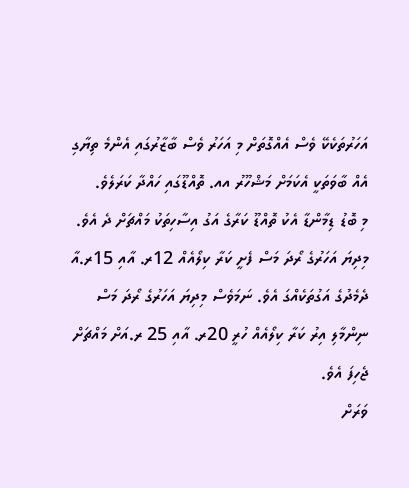އަހަރުތަކެކޭ ވެސް އެއްގޮތަށް މި އަހަރު ވެސް ބާޒާރުގައި އެންމެ ތިޔާގި އެއް ބާވަތަކީ އެކަމަށް މަޝްހޫރު އއ. ތޮއްޑޫގައި ހައްދާ ކަރަލެވެ.
މި ބޮޑު ޑިމާންޑާ އެކު ތޮއްޑޫ ކަރާގެ އަގު އިސާހިތަކު މައްޗަށް ދެ އެވެ. މިދިޔަ އަހަރުގެ ރޯދަ މަސް ފެށީ ކަރާ ކިލޯއެއް 12ރ. އާއި 15ރ.އާ ދެމެދުގެ އަގުތަކެއްގަ އެވެ. ނަމަވެސް މިދިޔަ އަހަރުގެ ރޯދަ މަސް ނިންމާލި އިރު ކަރާ ކިލޯއެއް ހުރީ 20ރ. އާއި 25 ރ.އަށް މައްޗަށް ޖެހިފަ އެވެ.
ވަރަށް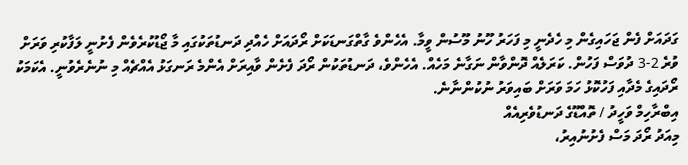ގަދައަށް ފެން ޖަހައިގެން މި ހެދެނީ މި ފަހަރު ހޫނު މޫސުން ވީމާ. އެހެންވެ ގާތްގަނޑަކަށް ރޯދައަށް ހެއްދި ދަނޑުތަކުގައި މާ ޖޯޑުކުރެވެން ފެށުނީ ލަފާކުރި ވަރަށް ވުރެ 2-3 ދުވަސް ފަހުން. ކަރަލެއް ދޮންވާން ނަގާނެ މަހެއް. އެހެންވެ، ދަނޑުތަކުން ރޯދަ ފެށެން ވާއިރަށް އެންމެ ރަނގަޅު އެއްޗެއް މި ނުނެރެވުނީ. އެކަމަކު ރޯދައިގެ މެދާއި ފަހުކޮޅު ހަމަ ވަރަށް ބައިވަރު ނުކުންނާނެ.
އިބްރާހިމް ވަހީދު / ތޮއްޑޫގެ ދަނޑުވެރިއެއް
މިއަދު ރޯދަ މަސް ފެށުނުއިރު،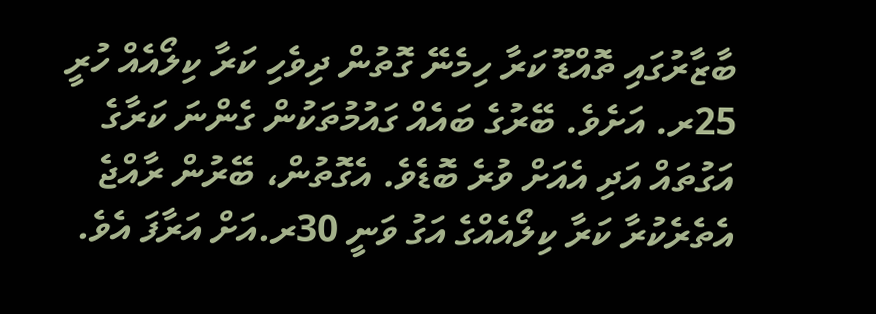ބާޒާރުގައި ތޮއްޑޫ ކަރާ ހިމެނޭ ގޮތުން ދިވެހި ކަރާ ކިލޯއެއް ހުރީ 25ރ. އަށެވެ. ބޭރުގެ ބައެއް ގައުމުތަކުން ގެންނަ ކަރާގެ އަގުތައް އަދި އެއަށް ވުރެ ބޮޑެވެ. އެގޮތުން، ބޭރުން ރާއްޖެ އެތެރެކުރާ ކަރާ ކިލޯއެއްގެ އަގު ވަނީ 30ރ.އަށް އަރާފަ އެވެ.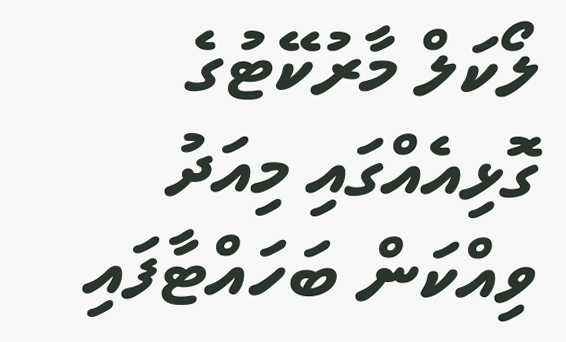ލޯކަލް މާރުކޭޓުގެ ގޮޅިއެއްގައި މިއަދު ވިއްކަން ބަހައްޓާފައި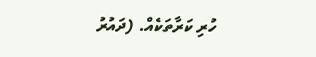ހުރި ކަރާތަކެއް. (ދައުރު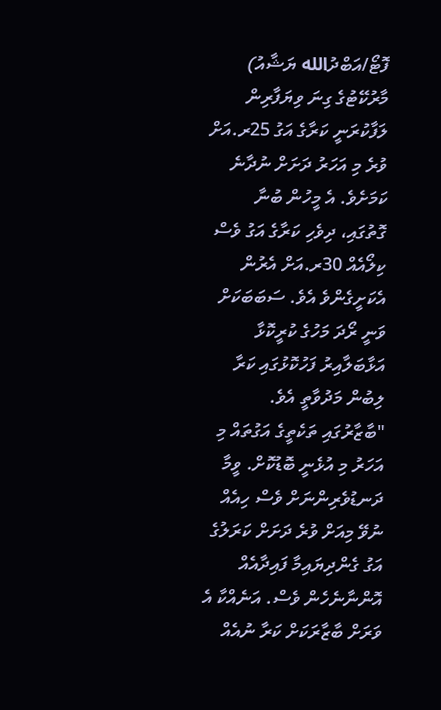ފޮޓޯ/އަބްދުالله ޔަޝާއު)
މާރުކޭޓުގެ ގިނަ ވިޔަފާރިން ލަފާކުރަނީ ކަރާގެ އަގު 25ރ.އަށް ވުރެ މި އަހަރު ދަށަށް ނުދާނެ ކަމަށެވެ. އެ މީހުން ބުނާ ގޮތުގައި، ދިވެހި ކަރާގެ އަގު ވެސް ކިލޯއެއް 30ރ.އަށް އެރުން އެކަށީގެންވެ އެވެ. ސަބަބަކަށް ވަނީ ރޯދަ މަހުގެ ކުރީކޮޅާ އަޅާބަލާއިރު ފަހުކޮޅުގައި ކަރާ ލިބުން މަދުވާތީ އެވެ.
"ބާޒާރުގައި ތަކެތީގެ އަގުތައް މި އަހަރު މި އުޅެނީ ބޮޑުކޮށް. ވީމާ ދަނޑުވެރިންނަށް ވެސް ހިއެއް ނުވޭ މިއަށް ވުރެ ދަށަށް ކަރަލުގެ އަގު ގެންދިޔައިމާ ފައިދާއެއް އޮންނާނެހެން ވެސް. އަނެއްކާ އެ ވަރަށް ބާޒާރަކަށް ކަރާ ނުއެއް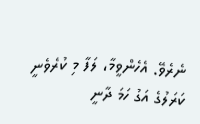ނެރެވޭ. އެހެންވީމާ، ލަފާ މި ކުރެވެނީ ކަރަލުގެ އަގު ހަމަ ދާނީ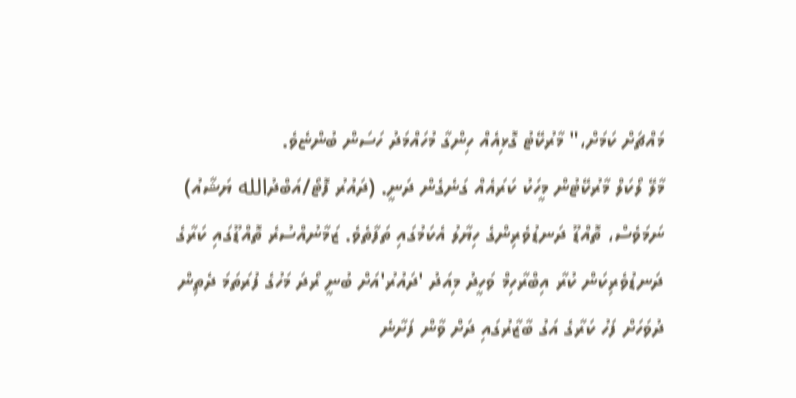މައްޗަށް ކަމަށް،" މާރުކޭޓު ގޮޅިއެއް ހިންގާ މުހައްމަދު ހަސަން ބުންޏެވެ.
މާލޭ ލޯކަލް މާރުކޭޓުން މީހަކު ކަރައެއް ގަނެގެން ދަނީ. (ދައުރު ފޮޓޯ/އަބްދުالله ޔަޝާއު)
ނަމަވެސް، ތޮއްޑޫ ދަނޑުވެރިންގެ ހިޔާލު އެކަމުގައި ތަފާތެވެ. ޒަމާނުއްސުރެ ތޮއްޑޫގައި ކަރާގެ ދަނޑުވެރިކަން ކުރާ އިބްރާހިމް ވަހީދު މިއަދު 'ދައުރު'އަށް ބުނީ ރޯދަ މަހުގެ ފުރަތަމަ ދެތިން ދުވަހަށް ފަހު ކަރާގެ އަގު ބާޒާރުގައި ދަށް ވާން ފަށާނެ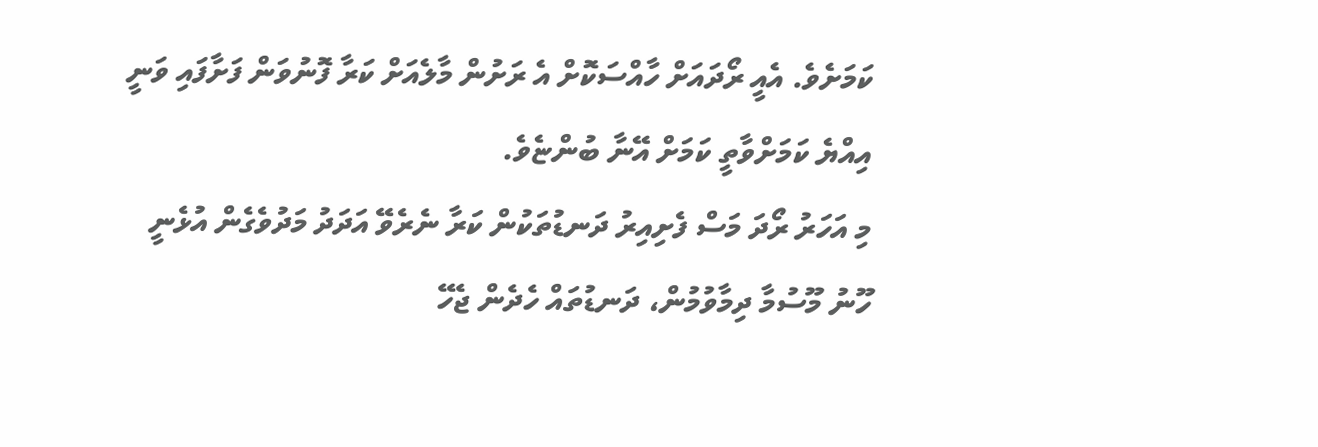ކަމަށެވެ. އެއީ ރޯދައަށް ހާއްސަކޮށް އެ ރަށުން މާލެއަށް ކަރާ ފޮނުވަން ފަށާފައި ވަނީ އިއްޔެ ކަމަށްވާތީ ކަމަށް އޭނާ ބުންޏެވެ.
މި އަހަރު ރޯދަ މަސް ފެށިއިރު ދަނޑުތަކުން ކަރާ ނެރެވޭ އަދަދު މަދުވެގެން އުޅެނީ ހޫނު މޫސުމާ ދިމާވުމުން، ދަނޑުތައް ހެދެން ޖެހޭ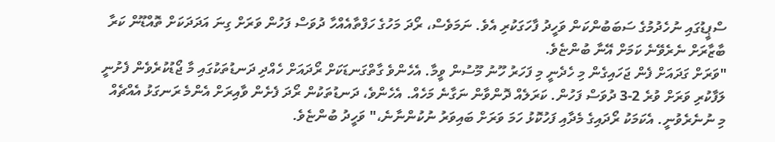ސްޕީޑުގައި ނުހެދުމުގެ ސަބަބުންކަން ވަހީދު ފާހަގަކުރި އެވެ. ނަމަވެސް، ރޯދަ މަހުގެ ހަފްތާއެއްހާ ދުވަސް ފަހުން ވަރަށް ގިނަ އަދަދަކަށް ތޮއްޑޫން ކަރާ ބާޒާރަށް ނެރެވޭނެ ކަމަށް އޭނާ ބުންޏެވެ.
"ވަރަށް ގަދައަށް ފެން ޖަހައިގެން މި ހެދެނީ މި ފަހަރު ހޫނު މޫސުން ވީމާ. އެހެންވެ ގާތްގަނޑަކަށް ރޯދައަށް ހެއްދި ދަނޑުތަކުގައި މާ ޖޯޑުކުރެވެން ފެށުނީ ލަފާކުރި ވަރަށް ވުރެ 2-3 ދުވަސް ފަހުން. ކަރަލެއް ދޮންވާން ނަގާނެ މަހެއް. އެހެންވެ، ދަނޑުތަކުން ރޯދަ ފެށެން ވާއިރަށް އެންމެ ރަނގަޅު އެއްޗެއް މި ނުނެރެވުނީ. އެކަމަކު ރޯދައިގެ މެދާއި ފަހުކޮޅު ހަމަ ވަރަށް ބައިވަރު ނުކުންނާނެ،" ވަހީދު ބުންޏެވެ.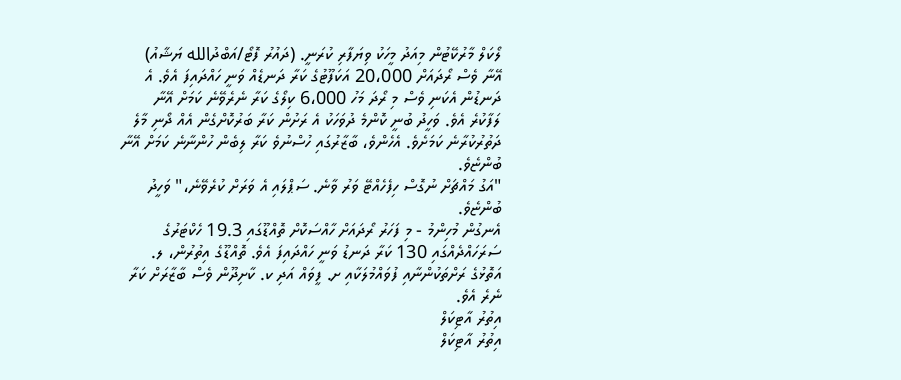ލޯކަލް މާރުކޭޓުން މިއަދު މީހަކު ވިޔަފާރި ކުރަނީ. (ދައުރު ފޮޓޯ/އަބްދުالله ޔަޝާއު)
އޭނާ ވެސް ރޯދައަށް 20،000 އަކަފޫޓުގެ ކަރާ ދަނޑެއް ވަނީ ހައްދައިފަ އެވެ. އެ ދަނޑުން އެކަނި ވެސް މި ރޯދަ މަހު 6،000 ކިލޯގެ ކަރާ ނެރެވޭނެ ކަމަށް އޭނާ ލަފާކުރެ އެވެ. ވަހީދު ބުނީ ކޮންމެ ދުވަހަކު އެ ރަށުން ކަރާ ބަރުކޮށްގެން އެއް ދޯނި މާލެ ދަތުރުކުރާނެ ކަމަށެވެ. އެހެންވެ، ބާޒާރުގައި ހުސްނުވެ ކަރާ ލިބެން ހުންނާނެ ކަމަށް އޭނާ ބުންޏެވެ.
"އަގު މައްޗަށް ނުގޮސް ހިފެހެއްޓޭ ވަރު ވާނެ. ސަޕްލައި އެ ވަރަށް ކުރެވޭނެ،" ވަހީދު ބުންޏެވެ.
އެނގުން މުހިންމު - މި ފަހަރު ރޯދައަށް ހާއްސަކޮށް ތޮއްޑޫގައި 19.3 ހެކްޓަރުގެ ސަރަހައްދެއްގައި 130 ކަރާ ދަނޑު ވަނީ ހައްދައިފަ އެވެ. ތޮއްޑޫގެ އިތުރުން، ލ. އަތޮޅުގެ ރަށްތަކުންނާއި ފުވައްމުލަކާއި ށ. ފީވައް އަދި ކ. ކާށިދޫން ވެސް ބާޒާރަށް ކަރާ ނެރެ އެވެ.
އިތުރު އާޓިކަލް
އިތުރު އާޓިކަލް